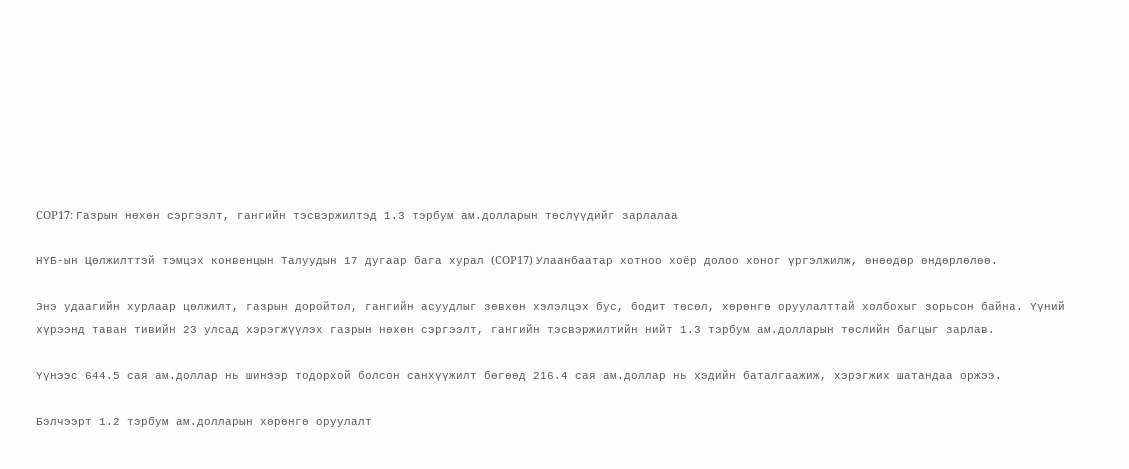COP17: Газрын нөхөн сэргээлт, гангийн тэсвэржилтэд 1.3 тэрбум ам.долларын төслүүдийг зарлалаа

НҮБ-ын Цөлжилттэй тэмцэх конвенцын Талуудын 17 дугаар бага хурал (COP17) Улаанбаатар хотноо хоёр долоо хоног үргэлжилж, өнөөдөр өндөрлөлөө.

Энэ удаагийн хурлаар цөлжилт, газрын доройтол, гангийн асуудлыг зөвхөн хэлэлцэх бус, бодит төсөл, хөрөнгө оруулалттай холбохыг зорьсон байна. Үүний хүрээнд таван тивийн 23 улсад хэрэгжүүлэх газрын нөхөн сэргээлт, гангийн тэсвэржилтийн нийт 1.3 тэрбум ам.долларын төслийн багцыг зарлав.

Үүнээс 644.5 сая ам.доллар нь шинээр тодорхой болсон санхүүжилт бөгөөд 216.4 сая ам.доллар нь хэдийн баталгаажиж, хэрэгжих шатандаа оржээ.

Бэлчээрт 1.2 тэрбум ам.долларын хөрөнгө оруулалт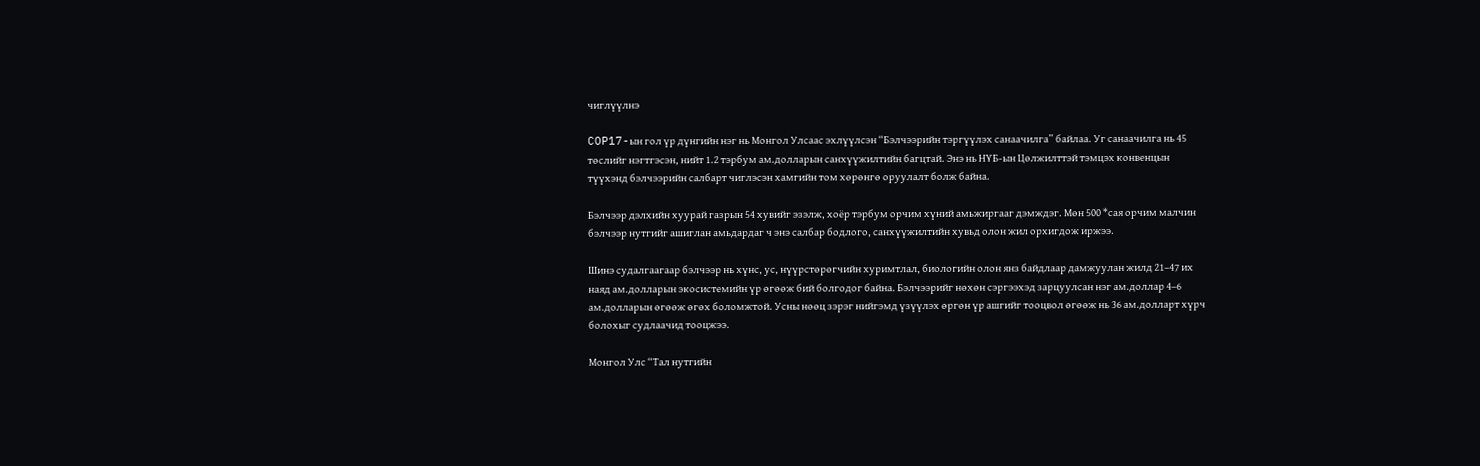чиглүүлнэ

COP17-ын гол үр дүнгийн нэг нь Монгол Улсаас эхлүүлсэн “Бэлчээрийн тэргүүлэх санаачилга” байлаа. Уг санаачилга нь 45 төслийг нэгтгэсэн, нийт 1.2 тэрбум ам.долларын санхүүжилтийн багцтай. Энэ нь НҮБ-ын Цөлжилттэй тэмцэх конвенцын түүхэнд бэлчээрийн салбарт чиглэсэн хамгийн том хөрөнгө оруулалт болж байна.

Бэлчээр дэлхийн хуурай газрын 54 хувийг эзэлж, хоёр тэрбум орчим хүний амьжиргааг дэмждэг. Мөн 500 *сая орчим малчин бэлчээр нутгийг ашиглан амьдардаг ч энэ салбар бодлого, санхүүжилтийн хувьд олон жил орхигдож иржээ.

Шинэ судалгаагаар бэлчээр нь хүнс, ус, нүүрстөрөгчийн хуримтлал, биологийн олон янз байдлаар дамжуулан жилд 21–47 их наяд ам.долларын экосистемийн үр өгөөж бий болгодог байна. Бэлчээрийг нөхөн сэргээхэд зарцуулсан нэг ам.доллар 4–6 ам.долларын өгөөж өгөх боломжтой. Усны нөөц зэрэг нийгэмд үзүүлэх өргөн үр ашгийг тооцвол өгөөж нь 36 ам.долларт хүрч болохыг судлаачид тооцжээ.

Монгол Улс “Тал нутгийн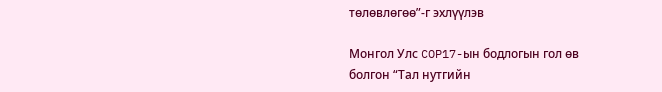төлөвлөгөө”-г эхлүүлэв

Монгол Улс COP17-ын бодлогын гол өв болгон “Тал нутгийн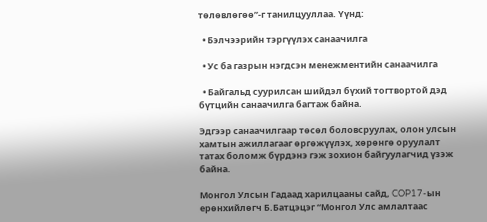төлөвлөгөө”-г танилцууллаа. Үүнд:

  • Бэлчээрийн тэргүүлэх санаачилга

  • Ус ба газрын нэгдсэн менежментийн санаачилга

  • Байгальд суурилсан шийдэл бүхий тогтвортой дэд бүтцийн санаачилга багтаж байна.

Эдгээр санаачилгаар төсөл боловсруулах, олон улсын хамтын ажиллагааг өргөжүүлэх, хөрөнгө оруулалт татах боломж бүрдэнэ гэж зохион байгуулагчид үзэж байна.

Монгол Улсын Гадаад харилцааны сайд, COP17-ын ерөнхийлөгч Б.Батцэцэг “Монгол Улс амлалтаас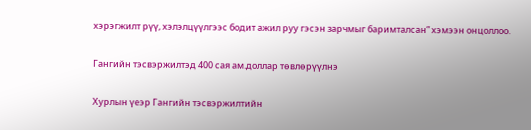хэрэгжилт рүү, хэлэлцүүлгээс бодит ажил руу гэсэн зарчмыг баримталсан” хэмээн онцоллоо.

Гангийн тэсвэржилтэд 400 сая ам.доллар төвлөрүүлнэ

Хурлын үеэр Гангийн тэсвэржилтийн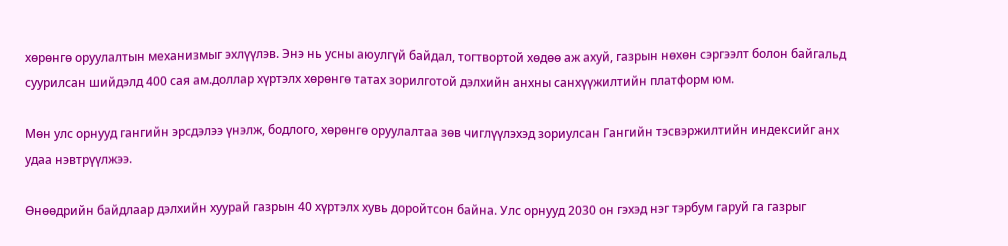хөрөнгө оруулалтын механизмыг эхлүүлэв. Энэ нь усны аюулгүй байдал, тогтвортой хөдөө аж ахуй, газрын нөхөн сэргээлт болон байгальд суурилсан шийдэлд 400 сая ам.доллар хүртэлх хөрөнгө татах зорилготой дэлхийн анхны санхүүжилтийн платформ юм.

Мөн улс орнууд гангийн эрсдэлээ үнэлж, бодлого, хөрөнгө оруулалтаа зөв чиглүүлэхэд зориулсан Гангийн тэсвэржилтийн индексийг анх удаа нэвтрүүлжээ.

Өнөөдрийн байдлаар дэлхийн хуурай газрын 40 хүртэлх хувь доройтсон байна. Улс орнууд 2030 он гэхэд нэг тэрбум гаруй га газрыг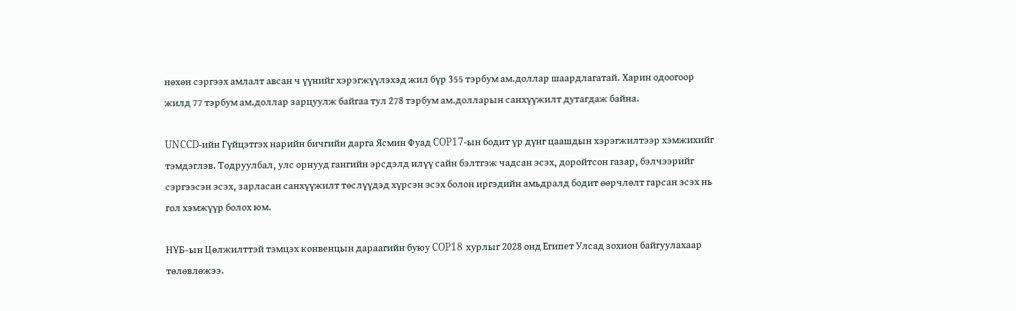нөхөн сэргээх амлалт авсан ч үүнийг хэрэгжүүлэхэд жил бүр 355 тэрбум ам.доллар шаардлагатай. Харин одоогоор жилд 77 тэрбум ам.доллар зарцуулж байгаа тул 278 тэрбум ам.долларын санхүүжилт дутагдаж байна.

UNCCD-ийн Гүйцэтгэх нарийн бичгийн дарга Ясмин Фуад COP17-ын бодит үр дүнг цаашдын хэрэгжилтээр хэмжихийг тэмдэглэв. Тодруулбал, улс орнууд гангийн эрсдэлд илүү сайн бэлтгэж чадсан эсэх, доройтсон газар, бэлчээрийг сэргээсэн эсэх, зарласан санхүүжилт төслүүдэд хүрсэн эсэх болон иргэдийн амьдралд бодит өөрчлөлт гарсан эсэх нь гол хэмжүүр болох юм.

НҮБ-ын Цөлжилттэй тэмцэх конвенцын дараагийн буюу COP18 хурлыг 2028 онд Египет Улсад зохион байгуулахаар төлөвлөжээ.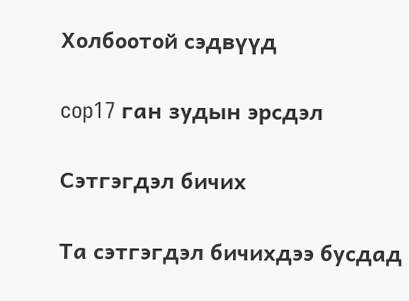Холбоотой сэдвүүд

cop17 ган зудын эрсдэл

Сэтгэгдэл бичих

Та сэтгэгдэл бичихдээ бусдад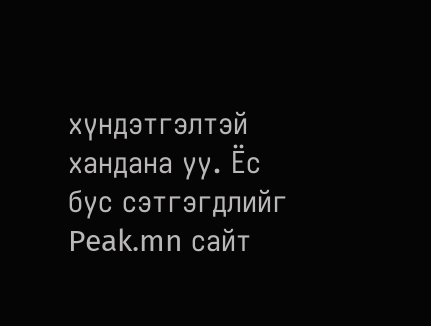хүндэтгэлтэй хандана уу. Ёс бус сэтгэгдлийг Peak.mn сайт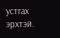устгах эрхтэй.